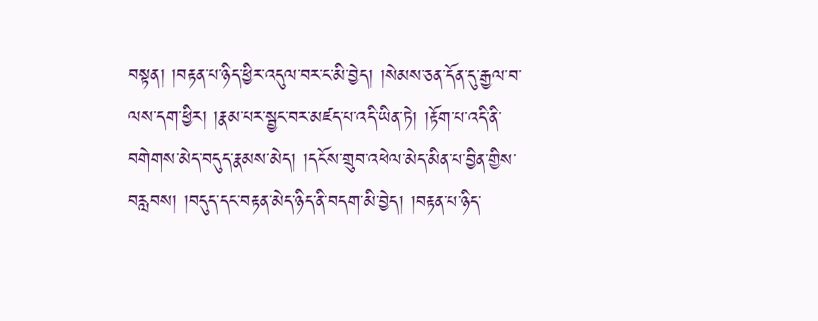བསྟན། །བརྟན་པ་ཉིད་ཕྱིར་འདུལ་བར་ང་མི་བྱེད། །སེམས་ཅན་དོན་དུ་རྒྱལ་བ་ལས་དག་ཕྱིར། །རྣམ་པར་སྦྱང་བར་མཛད་པ་འདི་ཡིན་ཏེ། །རྟོག་པ་འདི་ནི་བགེགས་མེད་བདུད་རྣམས་མེད། །དངོས་གྲུབ་འཕེལ་མེད་མིན་པ་བྱིན་གྱིས་བརླབས། །བདུད་དང་བརྟན་མེད་ཉིད་ནི་བདག་མི་བྱེད། །བརྟན་པ་ཉིད་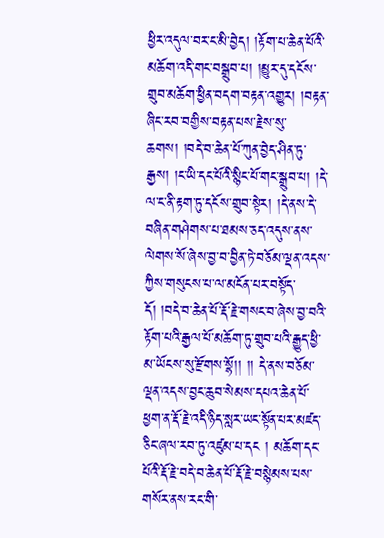ཕྱིར་འདུལ་བར་ང་མི་བྱེད། །རྟོག་པ་ཆེན་པོའི་མཆོག་འདི་གང་བསྒྲུབ་པ། །མྱུར་དུ་དངོས་གྲུབ་མཆོག་ཕྱིན་བདག་བརྟན་འགྱུར། །བརྟན་ཞིང་རབ་བགྱིས་བརྟན་པས་རྗེས་སུ་ཆགས། །བདེ་བ་ཆེན་པོ་ཀུན་བྱེད་ཤིན་ཏུ་རྒྱས། །ང་ཡི་དང་པོའི་སྙིང་པོ་གང་སྒྲུབ་པ། །དེ་ལ་ང་ནི་རྟག་ཏུ་དངོས་གྲུབ་སྟེར། །དེ་ནས་དེ་བཞིན་གཤེགས་པ་ཐམས་ཅད་འདུས་ནས་ལེགས་སོ་ཞེས་བྱ་བ་བྱིན་ཏེ་བཅོམ་ལྡན་འདས་ཀྱིས་གསུངས་པ་ལ་མངོན་པར་བསྟོད་དོ། །བདེ་བ་ཆེན་པོ་རྡོ་རྗེ་གསང་བ་ཞེས་བྱ་བའི་རྟོག་པའི་རྒྱལ་པོ་མཆོག་ཏུ་གྲུབ་པའི་རྒྱུད་ཕྱི་མ་ཡོངས་སུ་རྫོགས་སྷོ།། །། དེ་ནས་བཅོམ་ལྡན་འདས་བྱང་ཆུབ་སེམས་དཔའ་ཆེན་པོ་ཕྱག་ན་རྡོ་རྗེ་འདི་ཉིད་སླར་ཡང་སྟོན་པར་མཛད་ཅིང་ཞལ་རབ་ཏུ་འཛུམ་པ་དང ། མཆོག་དང་པོའི་རྡོ་རྗེ་བདེ་བ་ཆེན་པོ་རྡོ་རྗེ་བསྙེམས་པས་གསོར་ནས་རང་གི་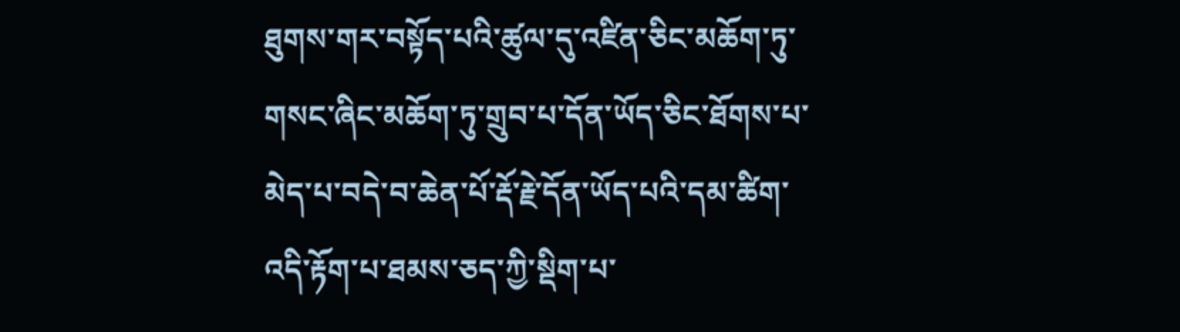ཐུགས་གར་བསྟོད་པའི་ཚུལ་དུ་འཛིན་ཅིང་མཆོག་ཏུ་གསང་ཞིང་མཆོག་ཏུ་གྲུབ་པ་དོན་ཡོད་ཅིང་ཐོགས་པ་མེད་པ་བདེ་བ་ཆེན་པོ་རྡོ་རྗེ་དོན་ཡོད་པའི་དམ་ཚིག་འདི་རྟོག་པ་ཐམས་ཅད་ཀྱི་སྡིག་པ་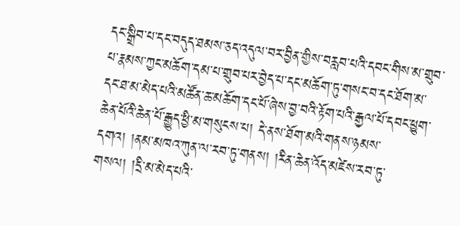དང་སྒྲིབ་པ་དང་བདུད་ཐམས་ཅད་འདུལ་བར་བྱིན་གྱིས་བརླབ་པའི་དབང་གིས་མ་གྲུབ་པ་རྣམས་ཀྱང་མཆོག་དམ་པ་གྲུབ་པར་བྱེད་པ་དང་མཆོག་ཏུ་གསང་བ་དང་ཐོག་མ་དང་ཐ་མ་མེད་པའི་མཚོན་ཆ་མཆོག་དང་པོ་ཞེས་བྱ་བའི་རྟོག་པའི་རྒྱལ་པོ་དབང་ཕྱུག་ཆེན་པོའི་ཆེན་པོ་རྒྱུད་ཕྱི་མ་གསུངས་པ། དེ་ནས་ཐོག་མའི་གནས་ཉམས་དགའ། །ནམ་མཁའ་ཀུན་ལ་རབ་ཏུ་གནས། །རིན་ཆེན་འོད་མཛེས་རབ་ཏུ་གསལ། །དྲི་མ་མེད་པའི་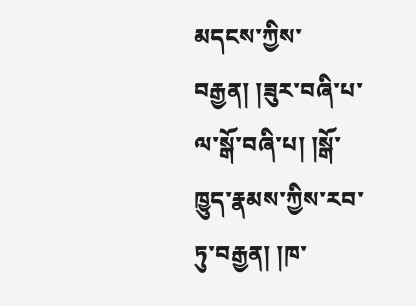མདངས་ཀྱིས་བརྒྱན། །ཟུར་བཞི་པ་ལ་སྒོ་བཞི་པ། །སྒོ་ཁྱུད་རྣམས་ཀྱིས་རབ་ཏུ་བརྒྱན། །ཁ་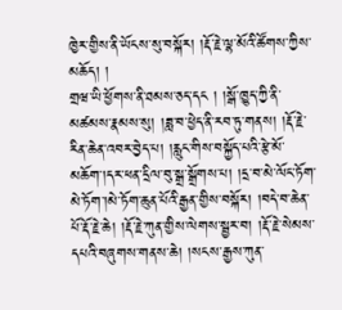ཁྱེར་གྱིས་ནི་ཡོངས་སུ་བསྐོར། །རྡོ་རྗེ་ལྷ་མོའི་ཚོགས་ཀྱིས་མཆོད། །
གྲཝ་ཡི་ཕྱོགས་ནི་ཐམས་ཅད་དང ། །སྒོ་ཁྱུད་ཀྱི་ནི་མཚམས་རྣམས་སུ། །ཟླ་བ་ཕྱེད་ནི་རབ་ཏུ་གནས། །རྡོ་རྗེ་རིན་ཆེན་འབར་བྱེད་པ། །རླུང་གིས་བསྐྱོད་པའི་རྩེ་མོ་མཆོག་།དར་ཕན་དྲིལ་བུ་སྒྲ་སྒྲོགས་པ། །དྲ་བ་མེ་ལོང་ཏོག་མེ་ཏོག་།མེ་ཏོག་ཆུན་པོའི་རྒྱན་གྱིས་བསྐོར། །བདེ་བ་ཆེན་པོ་རྡོ་རྗེ་ཆེ། །རྡོ་རྗེ་ཀུན་གྱིས་ལེགས་སྦྱར་བ། །རྡོ་རྗེ་སེམས་དཔའི་བཞུགས་གནས་ཆེ། །སངས་རྒྱས་ཀུན་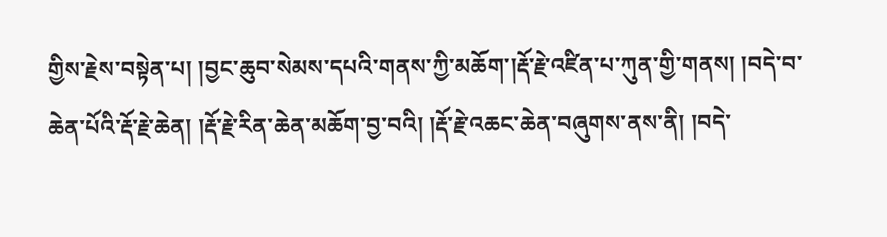གྱིས་རྗེས་བསྟེན་པ། །བྱང་ཆུབ་སེམས་དཔའི་གནས་ཀྱི་མཆོག་།རྡོ་རྗེ་འཛིན་པ་ཀུན་གྱི་གནས། །བདེ་བ་ཆེན་པོའི་རྡོ་རྗེ་ཆེན། །རྡོ་རྗེ་རིན་ཆེན་མཆོག་བྱ་བའི། །རྡོ་རྗེ་འཆང་ཆེན་བཞུགས་ནས་ནི། །བདེ་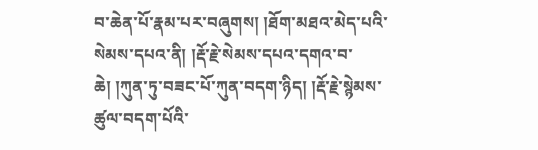བ་ཆེན་པོ་རྣམ་པར་བཞུགས། །ཐོག་མཐའ་མེད་པའི་སེམས་དཔའ་ནི། །རྡོ་རྗེ་སེམས་དཔའ་དགའ་བ་ཆེ། །ཀུན་ཏུ་བཟང་པོ་ཀུན་བདག་ཉིད། །རྡོ་རྗེ་སྙེམས་ཚུལ་བདག་པོའི་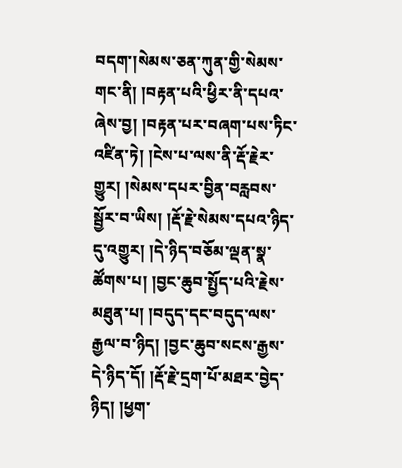བདག་།སེམས་ཅན་ཀུན་གྱི་སེམས་གང་ནི། །བརྟན་པའི་ཕྱིར་ནི་དཔའ་ཞེས་བྱ། །བརྟན་པར་བཞག་པས་ཏིང་འཛིན་ཏེ། །ངེས་པ་ལས་ནི་རྡོ་རྗེར་གྱུར། །སེམས་དཔར་བྱིན་བརླབས་སྦྱོར་བ་ཡིས། །རྡོ་རྗེ་སེམས་དཔའ་ཉིད་དུ་འགྱུར། །དེ་ཉིད་བཅོམ་ལྡན་སྣ་ཚོགས་པ། །བྱང་ཆུབ་སྤྱོད་པའི་རྗེས་མཐུན་པ། །བདུད་དང་བདུད་ལས་རྒྱལ་བ་ཉིད། །བྱང་ཆུབ་སངས་རྒྱས་དེ་ཉིད་དོ། །རྡོ་རྗེ་དྲག་པོ་མཐར་བྱེད་ཉིད། །ཕྱག་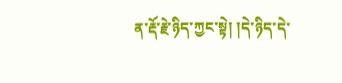ན་རྡོ་རྗེ་ཉིད་ཀྱང་སྟེ། །དེ་ཉིད་དེ་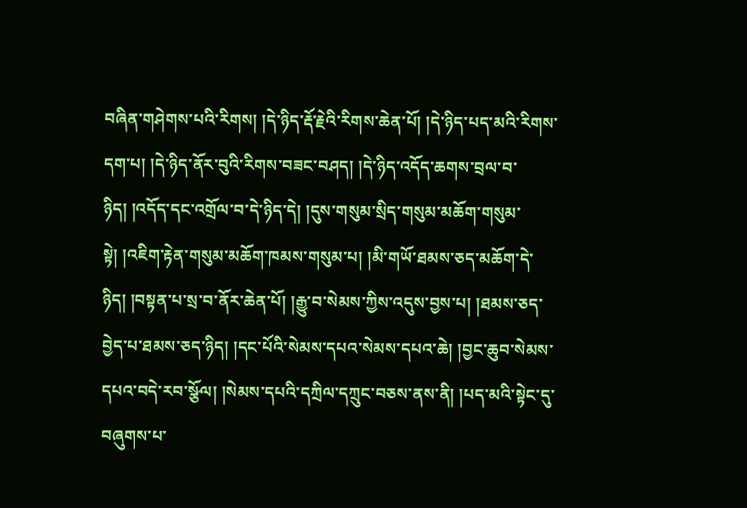བཞིན་གཤེགས་པའི་རིགས། །དེ་ཉིད་རྡོ་རྗེའི་རིགས་ཆེན་པོ། །དེ་ཉིད་པད་མའི་རིགས་དག་པ། །དེ་ཉིད་ནོར་བུའི་རིགས་བཟང་བཤད། །དེ་ཉིད་འདོད་ཆགས་བྲལ་བ་ཉིད། །འདོད་དང་འགྲོལ་བ་དེ་ཉིད་དེ། །དུས་གསུམ་སྲིད་གསུམ་མཆོག་གསུམ་སྟེ། །འཇིག་རྟེན་གསུམ་མཆོག་ཁམས་གསུམ་པ། །མི་གཡོ་ཐམས་ཅད་མཆོག་དེ་ཉིད། །བསྟན་པ་སྲ་བ་ནོར་ཆེན་པོ། །རྒྱུ་བ་སེམས་ཀྱིས་འདུས་བྱས་པ། །ཐམས་ཅད་བྱེད་པ་ཐམས་ཅད་ཉིད། །དང་པོའི་སེམས་དཔའ་སེམས་དཔའ་ཆེ། །བྱང་ཆུབ་སེམས་དཔའ་བདེ་རབ་སྩོལ། །སེམས་དཔའི་དཀྲིལ་དཀྲུང་བཅས་ནས་ནི། །པད་མའི་སྟེང་དུ་བཞུགས་པ་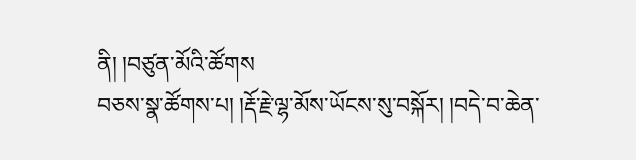ནི། །བཙུན་མོའི་ཚོགས
བཅས་སྣ་ཚོགས་པ། །རྡོ་རྗེ་ལྷ་མོས་ཡོངས་སུ་བསྐོར། །བདེ་བ་ཆེན་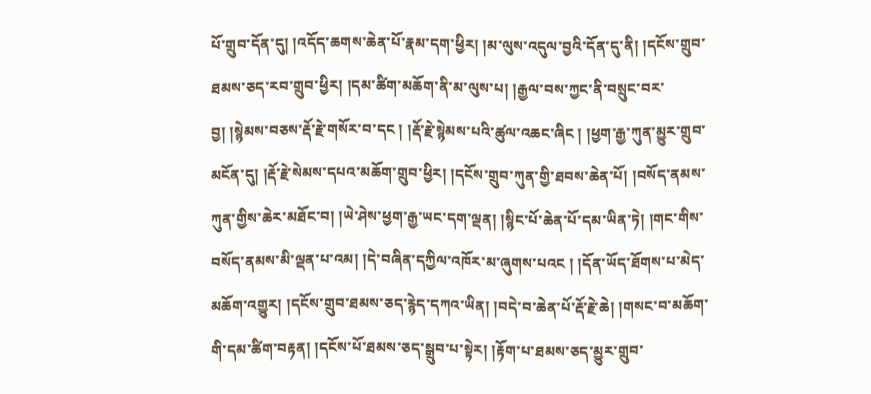པོ་གྲུབ་དོན་དུ། །འདོད་ཆགས་ཆེན་པོ་རྣམ་དག་ཕྱིར། །མ་ལུས་འདུལ་བྱའི་དོན་དུ་ནི། །དངོས་གྲུབ་ཐམས་ཅད་རབ་གྲུབ་ཕྱིར། །དམ་ཚིག་མཆོག་ནི་མ་ལུས་པ། །རྒྱལ་བས་ཀྱང་ནི་བསྲུང་བར་བྱ། །སྙེམས་བཅས་རྡོ་རྗེ་གསོར་བ་དང ། །རྡོ་རྗེ་སྙེམས་པའི་ཚུལ་འཆང་ཞིང ། །ཕྱག་རྒྱ་ཀུན་མྱུར་གྲུབ་མངོན་དུ། །རྡོ་རྗེ་སེམས་དཔའ་མཆོག་གྲུབ་ཕྱིར། །དངོས་གྲུབ་ཀུན་གྱི་ཐབས་ཆེན་པོ། །བསོད་ནམས་ཀུན་གྱིས་ཆེར་མཐོང་བ། །ཡེ་ཤེས་ཕྱག་རྒྱ་ཡང་དག་ལྡན། །སྙིང་པོ་ཆེན་པོ་དམ་ཡིན་ཏེ། །གང་གིས་བསོད་ནམས་མི་ལྡན་པ་འམ། །དེ་བཞིན་དཀྱིལ་འཁོར་མ་ཞུགས་པའང ། །དོན་ཡོད་ཐོགས་པ་མེད་མཆོག་འགྱུར། །དངོས་གྲུབ་ཐམས་ཅད་རྙེད་དཀའ་ཡིན། །བདེ་བ་ཆེན་པོ་རྡོ་རྗེ་ཆེ། །གསང་བ་མཆོག་གི་དམ་ཚིག་བརྟན། །དངོས་པོ་ཐམས་ཅད་སྒྲུབ་པ་སྟེར། །རྟོག་པ་ཐམས་ཅད་མྱུར་གྲུབ་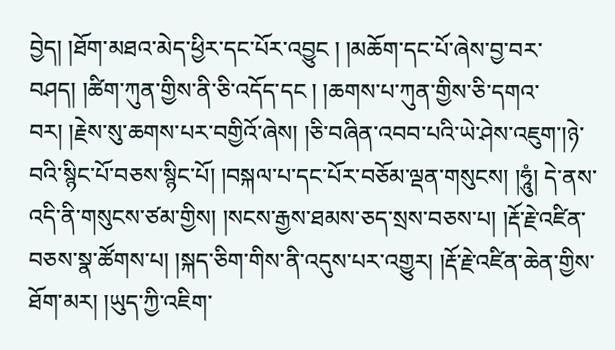བྱེད། །ཐོག་མཐའ་མེད་ཕྱིར་དང་པོར་འབྱུང ། །མཆོག་དང་པོ་ཞེས་བྱ་བར་བཤད། །ཚིག་ཀུན་གྱིས་ནི་ཅི་འདོད་དང ། །ཆགས་པ་ཀུན་གྱིས་ཅི་དགའ་བར། །རྗེས་སུ་ཆགས་པར་བགྱིའོ་ཞེས། །ཅི་བཞིན་འབབ་པའི་ཡེ་ཤེས་འཇུག་།ཉེ་བའི་སྙིང་པོ་བཅས་སྙིང་པོ། །བསྐལ་པ་དང་པོར་བཅོམ་ལྡན་གསུངས། །ཧཱུཾ། དེ་ནས་འདི་ནི་གསུངས་ཙམ་གྱིས། །སངས་རྒྱས་ཐམས་ཅད་སྲས་བཅས་པ། །རྡོ་རྗེ་འཛིན་བཅས་སྣ་ཚོགས་པ། །སྐད་ཅིག་གིས་ནི་འདུས་པར་འགྱུར། །རྡོ་རྗེ་འཛིན་ཆེན་གྱིས་ཐོག་མར། །ཡུད་ཀྱི་འཇིག་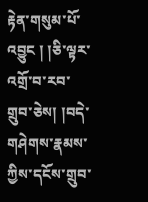རྟེན་གསུམ་པོ་འབྱུང ། །ཅི་ལྟར་འགྲོ་བ་རབ་གྲུབ་ཅེས། །བདེ་གཤེགས་རྣམས་ཀྱིས་དངོས་གྲུབ་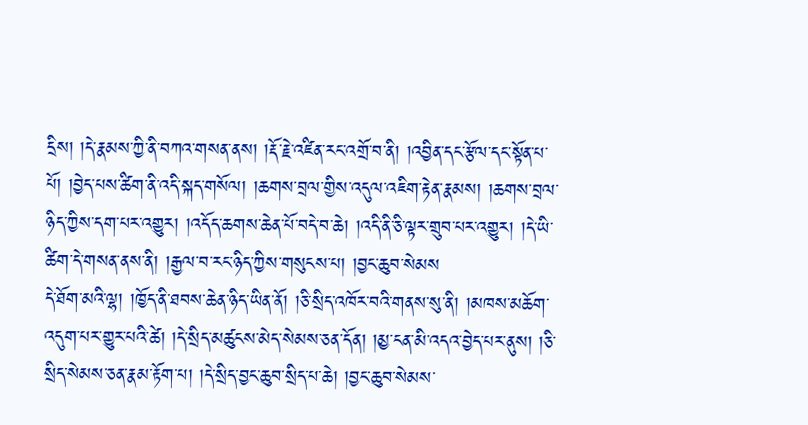དྲིས། །དེ་རྣམས་ཀྱི་ནི་བཀའ་གསན་ནས། །རྡོ་རྗེ་འཛིན་རང་འགྲོ་བ་ནི། །འབྱིན་དང་རྩོལ་དང་སྟོན་པ་པོ། །བྱེད་པས་ཚིག་ནི་འདི་སྐད་གསོལ། །ཆགས་བྲལ་གྱིས་འདུལ་འཇིག་རྟེན་རྣམས། །ཆགས་བྲལ་ཉིད་ཀྱིས་དག་པར་འགྱུར། །འདོད་ཆགས་ཆེན་པོ་བདེ་བ་ཆེ། །འདི་ནི་ཅི་ལྟར་གྲུབ་པར་འགྱུར། །དེ་ཡི་ཚིག་དེ་གསན་ནས་ནི། །རྒྱལ་བ་རང་ཉིད་ཀྱིས་གསུངས་པ། །བྱང་ཆུབ་སེམས
དེ་ཐོག་མའི་ལྷ། །ཁྱོད་ནི་ཐབས་ཆེན་ཉིད་ཡིན་ནོ། །ཅི་སྲིད་འཁོར་བའི་གནས་སུ་ནི། །མཁས་མཆོག་འདུག་པར་གྱུར་པའི་ཚེ། །དེ་སྲིད་མཚུངས་མེད་སེམས་ཅན་དོན། །མྱ་ངན་མི་འདའ་བྱེད་པར་ནུས། །ཅི་སྲིད་སེམས་ཅན་རྣམ་རྟོག་པ། །དེ་སྲིད་བྱང་ཆུབ་སྲིད་པ་ཆེ། །བྱང་ཆུབ་སེམས་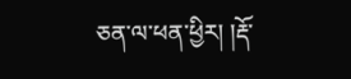ཅན་ལ་ཕན་ཕྱིར། །རྡོ་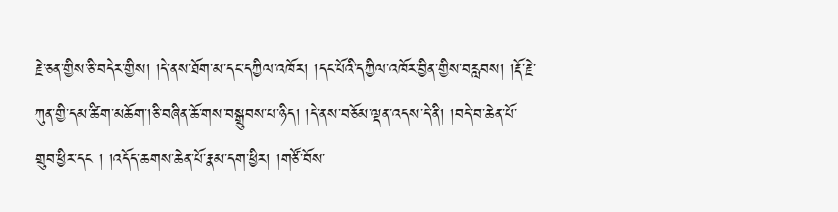རྗེ་ཅན་གྱིས་ཅི་བདེར་གྱིས། །དེ་ནས་ཐོག་མ་དང་དཀྱིལ་འཁོར། །དང་པོའི་དཀྱིལ་འཁོར་བྱིན་གྱིས་བརླབས། །རྡོ་རྗེ་ཀུན་གྱི་དམ་ཚིག་མཆོག་།ཅི་བཞིན་ཆོ་གས་བསྒྲུབས་པ་ཉིད། །དེ་ནས་བཅོམ་ལྡན་འདས་དེ་ནི། །བདེ་བ་ཆེན་པོ་གྲུབ་ཕྱིར་དང ། །འདོད་ཆགས་ཆེན་པོ་རྣམ་དག་ཕྱིར། །གཙོ་བོས་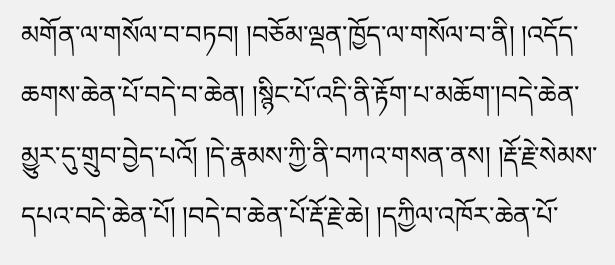མགོན་ལ་གསོལ་བ་བཏབ། །བཅོམ་ལྡན་ཁྱོད་ལ་གསོལ་བ་ནི། །འདོད་ཆགས་ཆེན་པོ་བདེ་བ་ཆེན། །སྙིང་པོ་འདི་ནི་རྟོག་པ་མཆོག་།བདེ་ཆེན་མྱུར་དུ་གྲུབ་བྱེད་པའོ། །དེ་རྣམས་ཀྱི་ནི་བཀའ་གསན་ནས། །རྡོ་རྗེ་སེམས་དཔའ་བདེ་ཆེན་པོ། །བདེ་བ་ཆེན་པོ་རྡོ་རྗེ་ཆེ། །དཀྱིལ་འཁོར་ཆེན་པོ་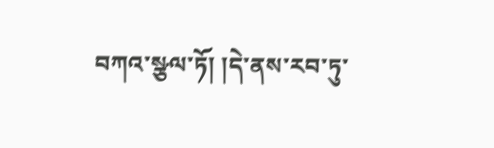བཀའ་སྩལ་ཏོ། །དེ་ནས་རབ་ཏུ་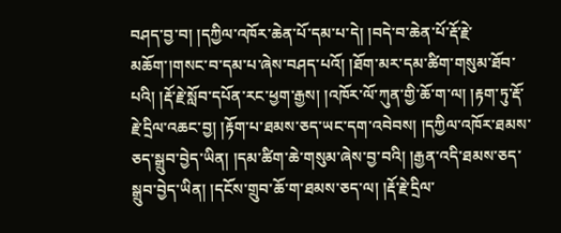བཤད་བྱ་བ། །དཀྱིལ་འཁོར་ཆེན་པོ་དམ་པ་དེ། །བདེ་བ་ཆེན་པོ་རྡོ་རྗེ་མཆོག་།གསང་བ་དམ་པ་ཞེས་བཤད་པའོ། །ཐོག་མར་དམ་ཚིག་གསུམ་ཐོབ་པའི། །རྡོ་རྗེ་སློབ་དཔོན་རང་ཕྱག་རྒྱས། །འཁོར་ལོ་ཀུན་གྱི་ཆོ་ག་ལ། །རྟག་ཏུ་རྡོ་རྗེ་དྲིལ་འཆང་བྱ། །རྟོག་པ་ཐམས་ཅད་ཡང་དག་འབེབས། །དཀྱིལ་འཁོར་ཐམས་ཅད་སྒྲུབ་བྱེད་ཡིན། །དམ་ཚིག་ཆེ་གསུམ་ཞེས་བྱ་བའི། །རྒྱན་འདི་ཐམས་ཅད་སྒྲུབ་བྱེད་ཡིན། །དངོས་གྲུབ་ཆོ་ག་ཐམས་ཅད་ལ། །རྡོ་རྗེ་དྲིལ་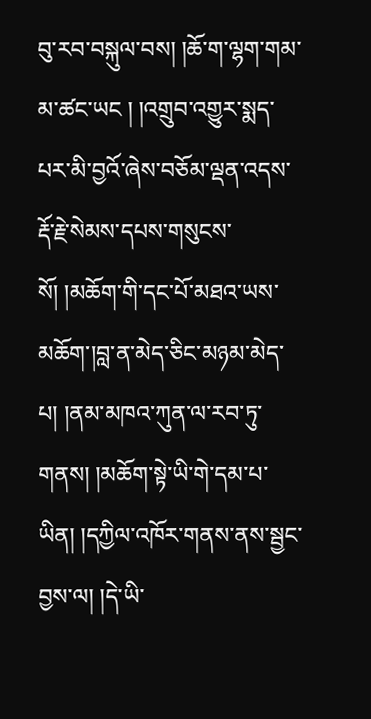བུ་རབ་བསྐུལ་བས། །ཆོ་ག་ལྷག་གམ་མ་ཚང་ཡང ། །འགྲུབ་འགྱུར་སྨད་པར་མི་བྱའོ་ཞེས་བཅོམ་ལྡན་འདས་རྡོ་རྗེ་སེམས་དཔས་གསུངས་སོ། །མཆོག་གི་དང་པོ་མཐའ་ཡས་མཆོག་།བླ་ན་མེད་ཅིང་མཉམ་མེད་པ། །ནམ་མཁའ་ཀུན་ལ་རབ་ཏུ་གནས། །མཆོག་སྟེ་ཡི་གེ་དམ་པ་ཡིན། །དཀྱིལ་འཁོར་གནས་ནས་སྦྱང་བྱས་ལ། །དེ་ཡི་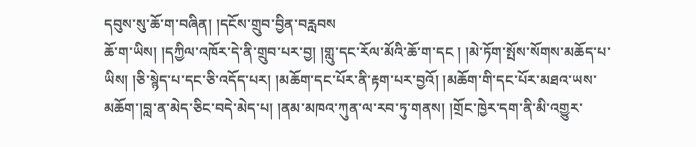དབུས་སུ་ཆོ་ག་བཞིན། །དངོས་གྲུབ་བྱིན་བརླབས
ཆོ་ག་ཡིས། །དཀྱིལ་འཁོར་དེ་ནི་གྲུབ་པར་བྱ། །གླུ་དང་རོལ་མོའི་ཆོ་ག་དང ། །མེ་ཏོག་སྤོས་སོགས་མཆོད་པ་ཡིས། །ཅི་སྙེད་པ་དང་ཅི་འདོད་པར། །མཆོག་དང་པོར་ནི་རྟག་པར་བྱའོ། །མཆོག་གི་དང་པོར་མཐའ་ཡས་མཆོག་།བླ་ན་མེད་ཅིང་བདེ་མེད་པ། །ནམ་མཁའ་ཀུན་ལ་རབ་ཏུ་གནས། །གྲོང་ཁྱེར་དག་ནི་མི་འགྱུར་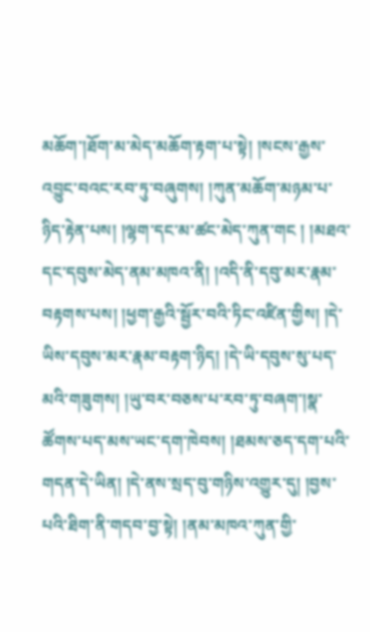མཆོག་།ཐོག་མ་མེད་མཆོག་རྟག་པ་སྟེ། །སངས་རྒྱས་འབྱུང་བའང་རབ་ཏུ་བཞུགས། །ཀུན་མཆོག་མཉམ་པ་ཉིད་རྟེན་པས། །ལྷག་དང་མ་ཚང་མེད་ཀུན་གང ། །མཐའ་དང་དབུས་མེད་ནམ་མཁའ་ནི། །འདི་ནི་དབུ་མར་རྣམ་བརྟགས་པས། །ཕྱག་རྒྱའི་སྦྱོར་བའི་ཏིང་འཛིན་གྱིས། །དེ་ཡིས་དབུས་མར་རྣམ་བརྟག་ཉིད། །དེ་ཡི་དབུས་སུ་པད་མའི་གཟུགས། །ཡུ་བར་བཅས་པ་རབ་ཏུ་བཞག་།སྣ་ཚོགས་པད་མས་ཡང་དག་ཁེབས། །ཐམས་ཅད་དག་པའི་གདན་དེ་ཡིན། །དེ་ནས་སྲད་བུ་གཉིས་འགྱུར་དུ། །བྱས་པའི་ཐིག་ནི་གདབ་བྱ་སྟེ། །ནམ་མཁའ་ཀུན་གྱི་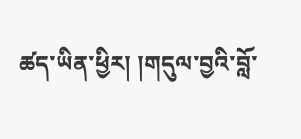ཚད་ཡིན་ཕྱིར། །གདུལ་བྱའི་བློ་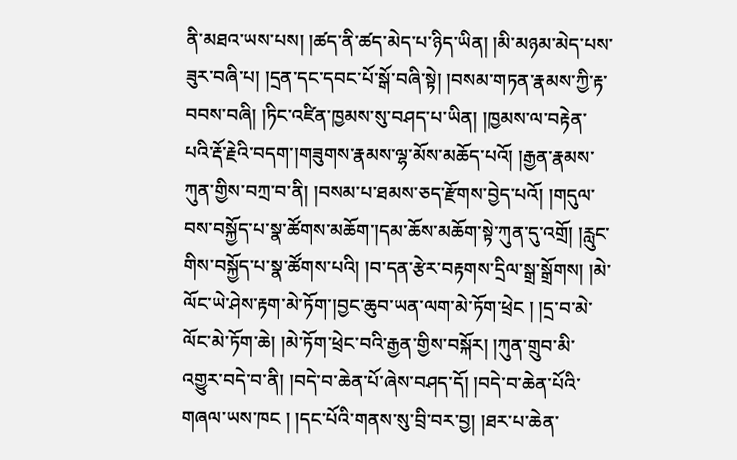ནི་མཐའ་ཡས་པས། །ཚད་ནི་ཚད་མེད་པ་ཉིད་ཡིན། །མི་མཉམ་མེད་པས་ཟུར་བཞི་པ། །དྲན་དང་དབང་པོ་སྒོ་བཞི་སྟེ། །བསམ་གཏན་རྣམས་ཀྱི་རྟ་བབས་བཞི། །ཏིང་འཛིན་ཁྱམས་སུ་བཤད་པ་ཡིན། །ཁྱམས་ལ་བརྟེན་པའི་རྡོ་རྗེའི་བདག་།གཟུགས་རྣམས་ལྷ་མོས་མཆོད་པའོ། །རྒྱན་རྣམས་ཀུན་གྱིས་བཀྲ་བ་ནི། །བསམ་པ་ཐམས་ཅད་རྫོགས་བྱེད་པའོ། །གདུལ་བས་བསྐྱོད་པ་སྣ་ཚོགས་མཆོག་།དམ་ཆོས་མཆོག་སྟེ་ཀུན་དུ་འགྲོ། །རླུང་གིས་བསྐྱོད་པ་སྣ་ཚོགས་པའི། །བ་དན་རྩེར་བརྟགས་དྲིལ་སྒྲ་སྒྲོགས། །མེ་ལོང་ཡེ་ཤེས་རྟག་མེ་ཏོག་།བྱང་ཆུབ་ཡན་ལག་མེ་ཏོག་ཕྲེང ། །དྲ་བ་མེ་ལོང་མེ་ཏོག་ཆེ། །མེ་ཏོག་ཕྲེང་བའི་རྒྱན་གྱིས་བསྐོར། །ཀུན་གྲུབ་མི་འགྱུར་བདེ་བ་ནི། །བདེ་བ་ཆེན་པོ་ཞེས་བཤད་དོ། །བདེ་བ་ཆེན་པོའི་གཞལ་ཡས་ཁང ། །དང་པོའི་གནས་སུ་བྲི་བར་བྱ། །ཐར་པ་ཆེན་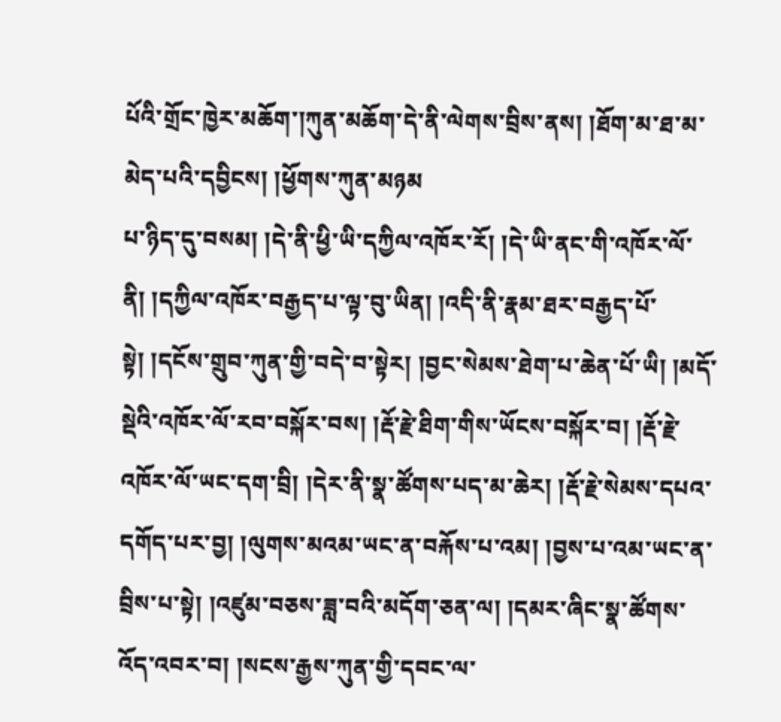པོའི་གྲོང་ཁྱེར་མཆོག་།ཀུན་མཆོག་དེ་ནི་ལེགས་བྲིས་ནས། །ཐོག་མ་ཐ་མ་མེད་པའི་དབྱིངས། །ཕྱོགས་ཀུན་མཉམ
པ་ཉིད་དུ་བསམ། །དེ་ནི་ཕྱི་ཡི་དཀྱིལ་འཁོར་རོ། །དེ་ཡི་ནང་གི་འཁོར་ལོ་ནི། །དཀྱིལ་འཁོར་བརྒྱད་པ་ལྟ་བུ་ཡིན། །འདི་ནི་རྣམ་ཐར་བརྒྱད་པོ་སྟེ། །དངོས་གྲུབ་ཀུན་གྱི་བདེ་བ་སྟེར། །བྱང་སེམས་ཐེག་པ་ཆེན་པོ་ཡི། །མདོ་སྡེའི་འཁོར་ལོ་རབ་བསྐོར་བས། །རྡོ་རྗེ་ཐིག་གིས་ཡོངས་བསྐོར་བ། །རྡོ་རྗེ་འཁོར་ལོ་ཡང་དག་བྲི། །དེར་ནི་སྣ་ཚོགས་པད་མ་ཆེར། །རྡོ་རྗེ་སེམས་དཔའ་དགོད་པར་བྱ། །ལུགས་མའམ་ཡང་ན་བརྐོས་པ་འམ། །བྱས་པ་འམ་ཡང་ན་བྲིས་པ་སྟེ། །འཛུམ་བཅས་ཟླ་བའི་མདོག་ཅན་ལ། །དམར་ཞིང་སྣ་ཚོགས་འོད་འབར་བ། །སངས་རྒྱས་ཀུན་གྱི་དབང་ལ་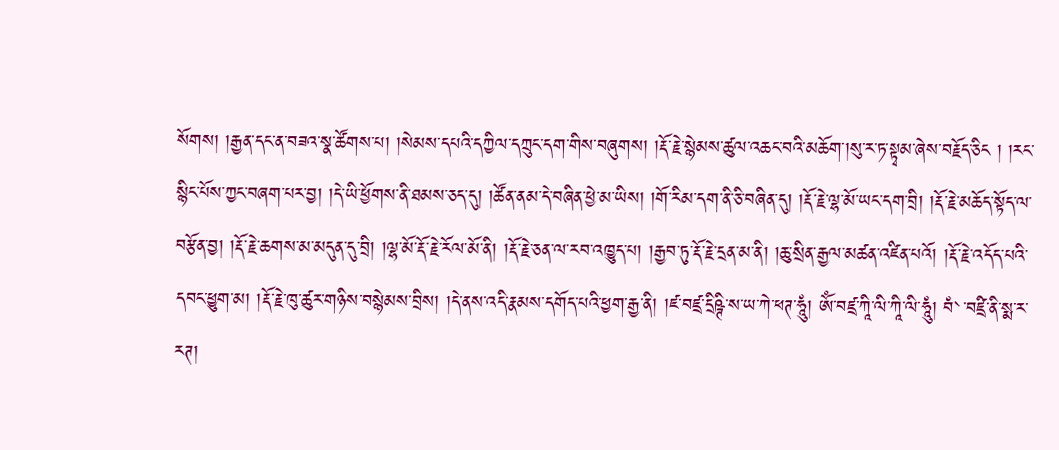སོགས། །རྒྱན་དང་ན་བཟའ་སྣ་ཚོགས་པ། །སེམས་དཔའི་དཀྱིལ་དཀྲུང་དག་གིས་བཞུགས། །རྡོ་རྗེ་སྙེམས་ཚུལ་འཆང་བའི་མཆོག་།སུ་ར་ཏ་སྟྭམ་ཞེས་བརྗོད་ཅིང ། །རང་སྙིང་པོས་ཀྱང་བཞག་པར་བྱ། །དེ་ཡི་ཕྱོགས་ནི་ཐམས་ཅད་དུ། །ཚོན་ནམ་དེ་བཞིན་ཕྱེ་མ་ཡིས། །གོ་རིམ་དག་ནི་ཅི་བཞིན་དུ། །རྡོ་རྗེ་ལྷ་མོ་ཡང་དག་བྲི། །རྡོ་རྗེ་མཆོད་སྟོད་ལ་བརྩོན་བྱ། །རྡོ་རྗེ་ཆགས་མ་མདུན་དུ་བྲི། །ལྷ་མོ་རྡོ་རྗེ་རོལ་མོ་ནི། །རྡོ་རྗེ་ཅན་ལ་རབ་འཁྱུད་པ། །རྒྱབ་ཏུ་རྡོ་རྗེ་དྲན་མ་ནི། །ཆུ་སྲིན་རྒྱལ་མཚན་འཛིན་པའོ། །རྡོ་རྗེ་འདོད་པའི་དབང་ཕྱུག་མ། །རྡོ་རྗེ་ཁུ་ཚུར་གཉིས་བསྙེམས་བྲིས། །དེ་ནས་འདི་རྣམས་དགོད་པའི་ཕྱག་རྒྱ་ནི། །ཛ་བཛྲ་དྲིཥྚི་ས་ཡ་ཀེ་ཕཊ་ཧཱུཾ། ཨོཾ་བཛྲ་ཀཱི་ལི་ཀཱི་ལི་ཧཱུཾ། བཾ`་བཛྲི་ནི་སྨ་ར་རཊ།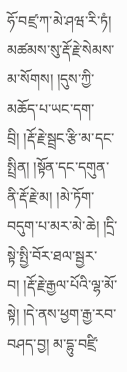ཧོ་བཛྲ་ཀ་མེ་ཤཝ་རི་ཏཾ། མཚམས་སུ་རྡོ་རྗེ་སེམས་མ་སོགས། །དུས་ཀྱི་མཆོད་པ་ཡང་དག་བྲི། །རྡོ་རྗེ་སྦྲང་རྩི་མ་དང་སྤྲིན། །སྟོན་དང་དགུན་ནི་རྡོ་རྗེ་མ། །མེ་ཏོག་བདུག་པ་མར་མེ་ཆེ། །དྲི་སྟེ་སྤྱི་བོར་ཐལ་སྦྱར་བ། །རྡོ་རྗེ་རྒྱལ་པོའི་ལྷ་མོ་སྟེ། །དེ་ནས་ཕྱག་རྒྱ་རབ་བཤད་བྱ། མ་དྷུ་བཛྲི་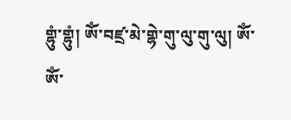གྷུཾ་གྷུཾ། ཨོཾ་བཛྲ་མེ་གྷེ་གུ་ལུ་གུ་ལུ། ཨོཾ་ཨོཾ་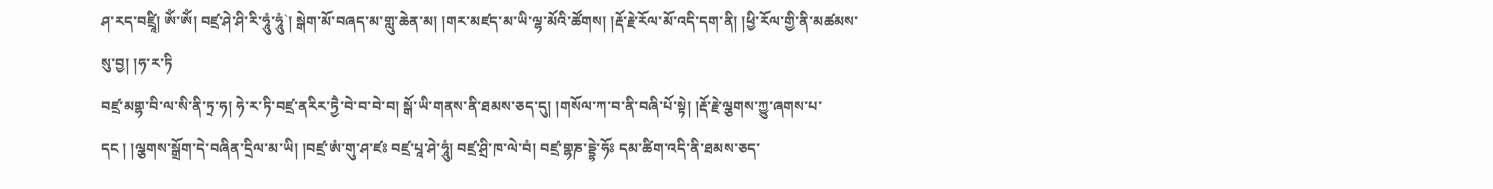ཤ་རད་བཛྲཱི། ཨོཾ་ཨོཾ། བཛྲ་ཤེ་ཤི་རི་ཧཱུཾ་ཧཱུཾ`། སྒེག་མོ་བཞད་མ་གླུ་ཆེན་མ། །གར་མཛད་མ་ཡི་ལྷ་མོའི་ཚོགས། །རྡོ་རྗེ་རོལ་མོ་འདི་དག་ནི། །ཕྱི་རོལ་གྱི་ནི་མཚམས་སུ་བྱ། །ཧ་ར་ཏི
བཛྲ་མགྷ་བི་ལ་སི་ནི་ཏྲ་ཧ། ཧེ་ར་ཏི་བཛྲ་ནརིར་ཏྱཻ་བེ་བ་བེ་བ། སྒོ་ཡི་གནས་ནི་ཐམས་ཅད་དུ། །གསོལ་ཀ་བ་ནི་བཞི་པོ་སྟེ། །རྡོ་རྗེ་ལྕགས་ཀྱུ་ཞགས་པ་དང ། །ལྕགས་སྒྲོག་དེ་བཞིན་དྲིལ་མ་ཡི། །བཛྲ་ཨཾ་གུ་ཤ་ཛཿ བཛྲ་པཱ་ཤེ་ཧཱུཾ། བཛྲ་ཤྲི་ཁ་ལེ་བཾ། བཛྲ་གྷཎ་དྡྷེ་ཧོཿ དམ་ཚིག་འདི་ནི་ཐམས་ཅད་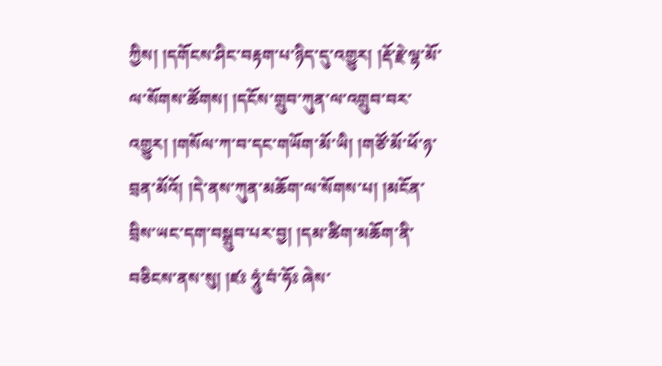ཀྱིས། །དགོངས་ཤིང་བརྟག་པ་ཉིད་དུ་འགྱུར། །རྡོ་རྗེ་ལྷ་མོ་ལ་སོགས་ཚོགས། །དངོས་གྲུབ་ཀུན་ལ་འགྲུབ་བར་འགྱུར། །གསོལ་ཀ་བ་དང་གཡོག་མོ་ཡི། །གཙོ་མོ་ཕོ་ཉ་བྲན་མོའོ། །དེ་ནས་ཀུན་མཆོག་ལ་སོགས་པ། །མངོན་བྲིས་ཡང་དག་བསྒྲུབ་པར་བྱ། །དམ་ཚིག་མཆོག་ནི་བཅིངས་ནས་སུ། །ཛཿ ཧཱུཾ་བཾ་ཧོཿ ཞེས་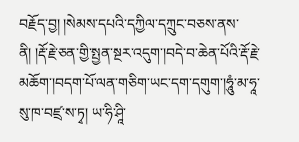བརྗོད་བྱ། །སེམས་དཔའི་དཀྱིལ་དཀྲུང་བཅས་ནས་ནི། །རྡོ་རྗེ་ཅན་གྱི་སྤྱན་སྔར་འདུག་།བདེ་བ་ཆེན་པོའི་རྡོ་རྗེ་མཆོག་།བདག་པོ་ལན་གཅིག་ཡང་དག་དགུག་།ཧཱུཾ་མ་ཧཱ་སུ་ཁ་བཛྲ་ས་ཏྭ། ཡ་ཧི་ཤཱི་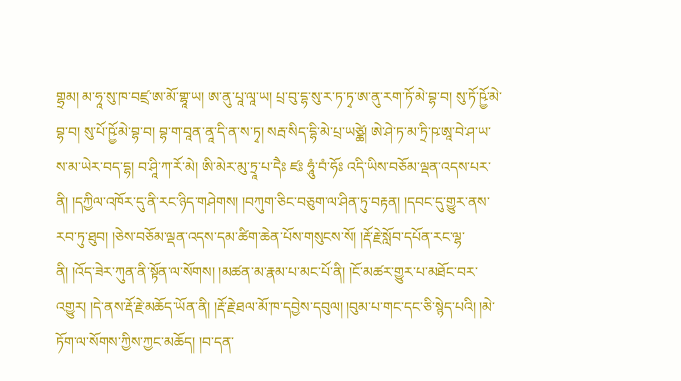གྷྲམ། མ་ཧཱ་སུ་ཁ་བཛྲ་ཨ་མོ་གྷཱ་ཡ། ཨ་ནུ་པཱ་ལཱ་ཡ། པྲ་བུ་དྷ་སུ་ར་ཏ་ཏྭ་ཨ་ནུ་རག་ཏོ་མེ་བྷ་བ། སུ་ཏོ་ཥྱོ་མེ་བྷ་བ། སུ་པོ་ཥྱོ་མེ་བྷ་བ། བྷ་ག་བཱན་ནཱ་དི་ན་ས་ཏྭ། སརྦ་སིད་དྷི་མེ་པྲ་ཡཙྪེ། ཨེ་ཤེ་ཏ་མ་ཏྲི་ཥ་ཨཱ་བེ་ཤ་ཡ་ས་མ་ཡེར་བད་དྷ། བ་ཤཱི་ཀ་རོ་མེ། ཨི་མེར་མུ་ཏྲཱ་པ་དཻཿ ཛཿ ཧཱུཾ་བཾ་ཧོཿ འདི་ཡིས་བཅོམ་ལྡན་འདས་པར་ནི། །དཀྱིལ་འཁོར་དུ་ནི་རང་ཉིད་གཤེགས། །བཀུག་ཅིང་བཅུག་ལ་ཤིན་ཏུ་བརྟན། །དབང་དུ་གྱུར་ནས་རབ་ཏུ་ཐུབ། །ཅེས་བཅོམ་ལྡན་འདས་དམ་ཚིག་ཆེན་པོས་གསུངས་སོ། །རྡོ་རྗེ་སློབ་དཔོན་རང་ལྷ་ནི། །འོད་ཟེར་ཀུན་ནི་སྟོན་ལ་སོགས། །མཚན་མ་རྣམ་པ་མང་པོ་ནི། །ངོ་མཚར་གྱུར་པ་མཐོང་བར་འགྱུར། །དེ་ནས་རྡོ་རྗེ་མཆོད་ཡོན་ནི། །རྡོ་རྗེ་ཐལ་མོ་ཁ་དབྱེས་དབུལ། །བུམ་པ་གང་དང་ཅི་སྙེད་པའི། །མེ་ཏོག་ལ་སོགས་ཀྱིས་ཀྱང་མཆོད། །བ་དན་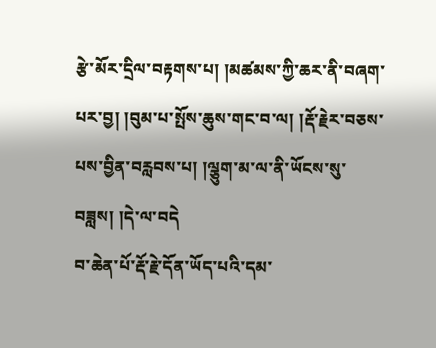རྩེ་མོར་དྲིལ་བརྟགས་པ། །མཚམས་ཀྱི་ཆར་ནི་བཞག་པར་བྱ། །བུམ་པ་སྤོས་ཆུས་གང་བ་ལ། །རྡོ་རྗེར་བཅས་པས་བྱིན་བརླབས་པ། །ལྕུག་མ་ལ་ནི་ཡོངས་སུ་བཟླས། །དེ་ལ་བདེ
བ་ཆེན་པོ་རྡོ་རྗེ་དོན་ཡོད་པའི་དམ་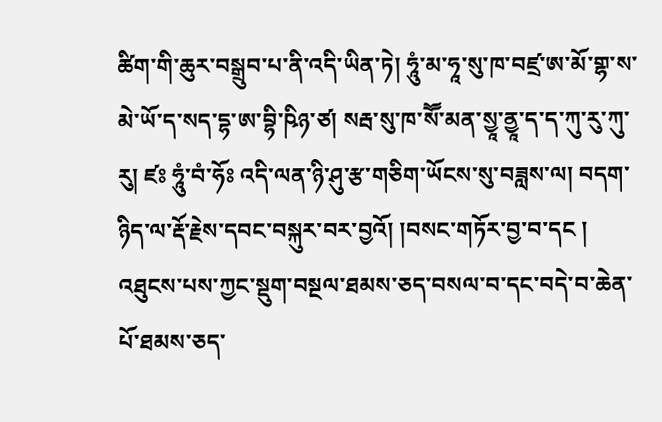ཚིག་གི་ཆུར་བསྒྲུབ་པ་ནི་འདི་ཡིན་ཏེ། ཧཱུཾ་མ་ཧཱ་སུ་ཁ་བཛྲ་ཨ་མོ་གྷ་ས་མེ་ཡོ་ད་སད་དྷ་ཨ་བྷི་ཥིཉ་ཙ། སརྦ་སུ་ཁ་སཽ་མན་སྱཱ་ནྱཱ་ད་ད་ཀུ་རུ་ཀུ་རུ། ཛཿ ཧཱུཾ་བཾ་ཧོཿ འདི་ལན་ཉི་ཤུ་རྩ་གཅིག་ཡོངས་སུ་བཟླས་ལ། བདག་ཉིད་ལ་རྡོ་རྗེས་དབང་བསྐུར་བར་བྱའོ། །བསང་གཏོར་བྱ་བ་དང ། འཐུངས་པས་ཀྱང་སྡུག་བསྔལ་ཐམས་ཅད་བསལ་བ་དང་བདེ་བ་ཆེན་པོ་ཐམས་ཅད་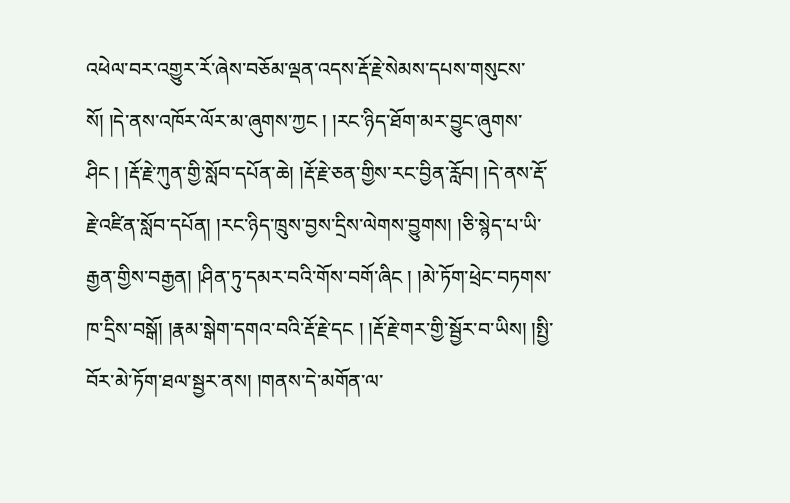འཕེལ་བར་འགྱུར་རོ་ཞེས་བཅོམ་ལྡན་འདས་རྡོ་རྗེ་སེམས་དཔས་གསུངས་སོ། །དེ་ནས་འཁོར་ལོར་མ་ཞུགས་ཀྱང ། །རང་ཉིད་ཐོག་མར་བྱུང་ཞུགས་ཤིང ། །རྡོ་རྗེ་ཀུན་གྱི་སློབ་དཔོན་ཆེ། །རྡོ་རྗེ་ཅན་གྱིས་རང་བྱིན་རློབ། །དེ་ནས་རྡོ་རྗེ་འཛིན་སློབ་དཔོན། །རང་ཉིད་ཁྲུས་བྱས་དྲིས་ལེགས་བྱུགས། །ཅི་སྙེད་པ་ཡི་རྒྱན་གྱིས་བརྒྱན། །ཤིན་ཏུ་དམར་བའི་གོས་བགོ་ཞིང ། །མེ་ཏོག་ཕྲེང་བཏགས་ཁ་དྲིས་བསྒོ། །རྣམ་སྒེག་དགའ་བའི་རྡོ་རྗེ་དང ། །རྡོ་རྗེ་གར་གྱི་སྦྱོར་བ་ཡིས། །སྤྱི་བོར་མེ་ཏོག་ཐལ་སྦྱར་ནས། །གནས་དེ་མགོན་ལ་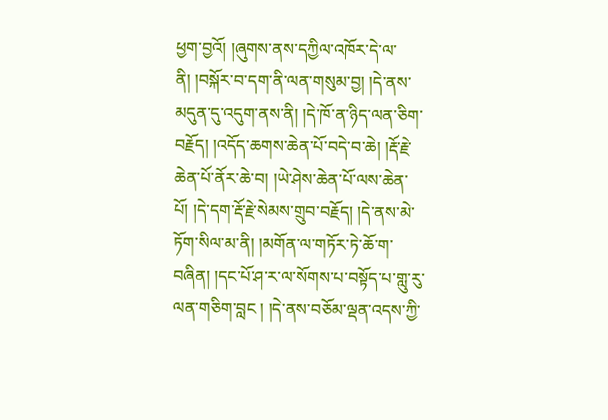ཕྱག་བྱའོ། །ཞུགས་ནས་དཀྱིལ་འཁོར་དེ་ལ་ནི། །བསྐོར་བ་དག་ནི་ལན་གསུམ་བྱ། །དེ་ནས་མདུན་དུ་འདུག་ནས་ནི། །དེ་ཁོ་ན་ཉིད་ལན་ཅིག་བརྗོད། །འདོད་ཆགས་ཆེན་པོ་བདེ་བ་ཆེ། །རྡོ་རྗེ་ཆེན་པོ་ནོར་ཆེ་བ། །ཡེ་ཤེས་ཆེན་པོ་ལས་ཆེན་པོ། །དེ་དག་རྡོ་རྗེ་སེམས་གྲུབ་བརྗོད། །དེ་ནས་མེ་ཏོག་སིལ་མ་ནི། །མགོན་ལ་གཏོར་ཏེ་ཆོ་ག་བཞིན། །དང་པོ་ཤ་ར་ལ་སོགས་པ་བསྟོད་པ་གླུ་རུ་ལན་གཅིག་བླང ། །དེ་ནས་བཅོམ་ལྡན་འདས་ཀྱི་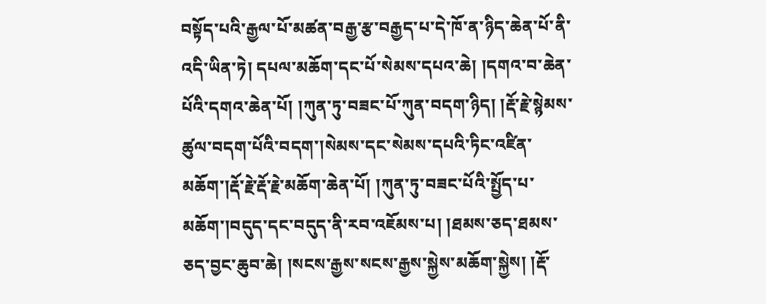བསྟོད་པའི་རྒྱལ་པོ་མཚན་བརྒྱ་རྩ་བརྒྱད་པ་དེ་ཁོ་ན་ཉིད་ཆེན་པོ་ནི་འདི་ཡིན་ཏེ། དཔལ་མཆོག་དང་པོ་སེམས་དཔའ་ཆེ། །དགའ་བ་ཆེན་པོའི་དགའ་ཆེན་པོ། །ཀུན་ཏུ་བཟང་པོ་ཀུན་བདག་ཉིད། །རྡོ་རྗེ་སྙེམས་ཚུལ་བདག་པོའི་བདག་།སེམས་དང་སེམས་དཔའི་ཏིང་འཛིན་མཆོག་།རྡོ་རྗེ་རྡོ་རྗེ་མཆོག་ཆེན་པོ། །ཀུན་ཏུ་བཟང་པོའི་སྤྱོད་པ་མཆོག་།བདུད་དང་བདུད་ནི་རབ་འཇོམས་པ། །ཐམས་ཅད་ཐམས་ཅད་བྱང་ཆུབ་ཆེ། །སངས་རྒྱས་སངས་རྒྱས་སྐྱེས་མཆོག་སྐྱེས། །རྡོ་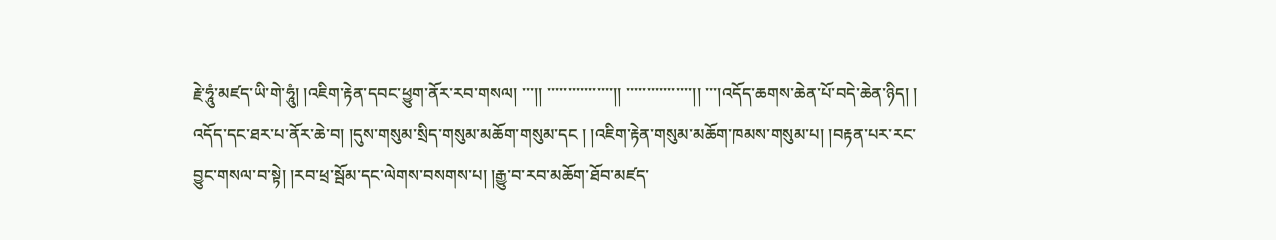རྗེ་ཧཱུཾ་མཛད་ཡི་གེ་ཧཱུཾ། །འཇིག་རྟེན་དབང་ཕྱུག་ནོར་རབ་གསལ། ་་་།། ་་་་་་་་་་་་་་་་།། ་་་་་་་་་་་་་་་་།། ་་་།འདོད་ཆགས་ཆེན་པོ་བདེ་ཆེན་ཉིད། །
འདོད་དང་ཐར་པ་ནོར་ཆེ་བ། །དུས་གསུམ་སྲིད་གསུམ་མཆོག་གསུམ་དང ། །འཇིག་རྟེན་གསུམ་མཆོག་ཁམས་གསུམ་པ། །བརྟན་པར་རང་བྱུང་གསལ་བ་སྟེ། །རབ་ཕྲ་སྦོམ་དང་ལེགས་བསགས་པ། །རྒྱུ་བ་རབ་མཆོག་ཐོབ་མཛད་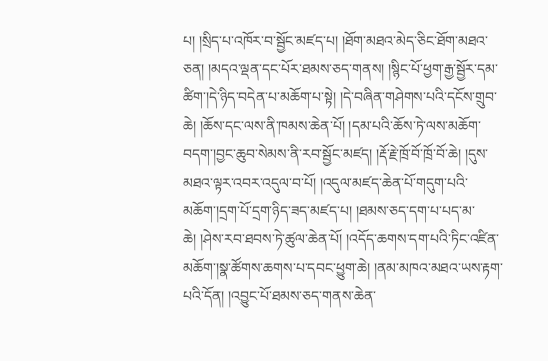པ། །སྲིད་པ་འཁོར་བ་སྦྱོང་མཛད་པ། །ཐོག་མཐའ་མེད་ཅིང་ཐོག་མཐའ་ཅན། །མདའ་ལྡན་དང་པོར་ཐམས་ཅད་གནས། །སྙིང་པོ་ཕྱག་རྒྱ་སྦྱོར་དམ་ཚིག་།དེ་ཉིད་བདེན་པ་མཆོག་པ་སྟེ། །དེ་བཞིན་གཤེགས་པའི་དངོས་གྲུབ་ཆེ། །ཆོས་དང་ལས་ནི་ཁམས་ཆེན་པོ། །དམ་པའི་ཆོས་ཏེ་ལས་མཆོག་བདག་།བྱང་ཆུབ་སེམས་ནི་རབ་སྦྱོང་མཛད། །རྡོ་རྗེ་ཁྲོ་བོ་ཁྲོ་བོ་ཆེ། །དུས་མཐའ་ལྟར་འབར་འདུལ་བ་པོ། །འདུལ་མཛད་ཆེན་པོ་གདུག་པའི་མཆོག་།དྲག་པོ་དྲག་ཉིད་ཟད་མཛད་པ། །ཐམས་ཅད་དག་པ་པད་མ་ཆེ། །ཤེས་རབ་ཐབས་ཏེ་ཚུལ་ཆེན་པོ། །འདོད་ཆགས་དག་པའི་ཏིང་འཛིན་མཆོག་།སྣ་ཚོགས་ཆགས་པ་དབང་ཕྱུག་ཆེ། །ནམ་མཁའ་མཐའ་ཡས་རྟག་པའི་དོན། །འབྱུང་པོ་ཐམས་ཅད་གནས་ཆེན་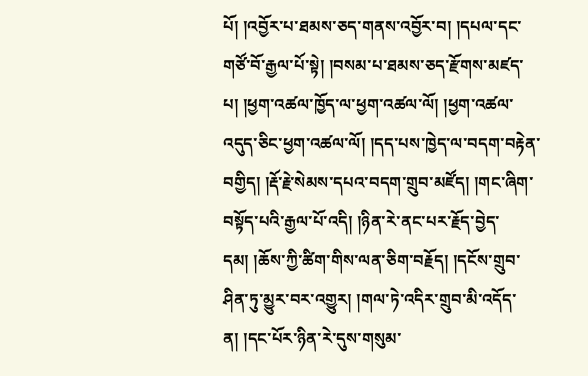པོ། །འབྱོར་པ་ཐམས་ཅད་གནས་འབྱོར་བ། །དཔལ་དང་གཙོ་བོ་རྒྱལ་པོ་སྟེ། །བསམ་པ་ཐམས་ཅད་རྫོགས་མཛད་པ། །ཕྱག་འཚལ་ཁྱོད་ལ་ཕྱག་འཚལ་ལོ། །ཕྱག་འཚལ་འདུད་ཅིང་ཕྱག་འཚལ་ལོ། །དད་པས་ཁྱེད་ལ་བདག་བརྟེན་བགྱིད། །རྡོ་རྗེ་སེམས་དཔའ་བདག་གྲུབ་མཛོད། །གང་ཞིག་བསྟོད་པའི་རྒྱལ་པོ་འདི། །ཉིན་རེ་ནང་པར་རྗོད་བྱེད་དམ། །ཆོས་ཀྱི་ཚིག་གིས་ལན་ཅིག་བརྗོད། །དངོས་གྲུབ་ཤིན་ཏུ་མྱུར་བར་འགྱུར། །གལ་ཏེ་འདིར་གྲུབ་མི་འདོད་ན། །དང་པོར་ཉིན་རེ་དུས་གསུམ་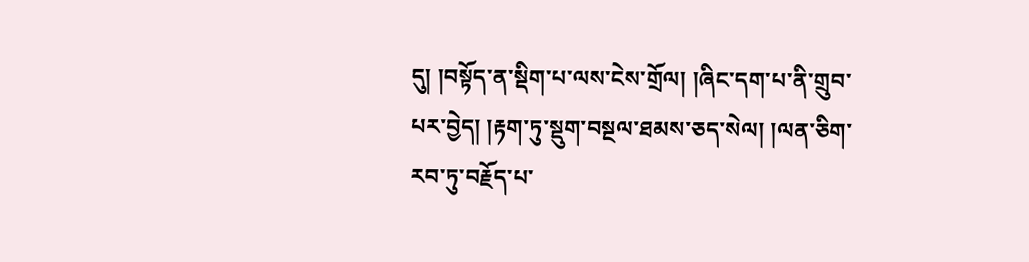དུ། །བསྟོད་ན་སྡིག་པ་ལས་ངེས་གྲོལ། །ཞིང་དག་པ་ནི་གྲུབ་པར་བྱེད། །རྟག་ཏུ་སྡུག་བསྔལ་ཐམས་ཅད་སེལ། །ལན་ཅིག་རབ་ཏུ་བརྗོད་པ་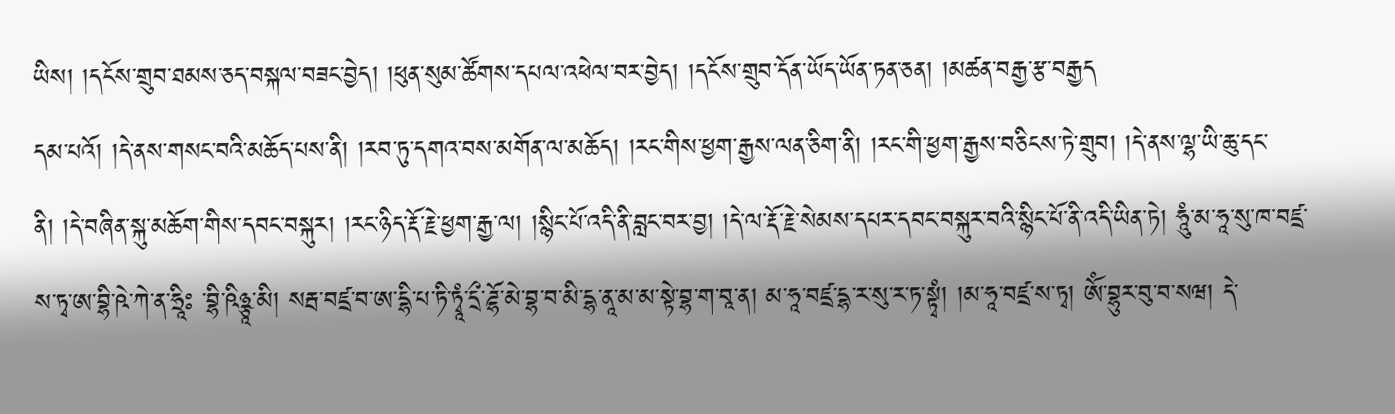ཡིས། །དངོས་གྲུབ་ཐམས་ཅད་བསྐལ་བཟང་བྱེད། །ཕུན་སུམ་ཚོགས་དཔལ་འཕེལ་བར་བྱེད། །དངོས་གྲུབ་དོན་ཡོད་ཡོན་ཏན་ཅན། །མཚན་བརྒྱ་རྩ་བརྒྱད
དམ་པའོ། །དེ་ནས་གསང་བའི་མཆོད་པས་ནི། །རབ་ཏུ་དགའ་བས་མགོན་ལ་མཆོད། །རང་གིས་ཕྱག་རྒྱས་ལན་ཅིག་ནི། །རང་གི་ཕྱག་རྒྱས་བཅིངས་ཏེ་གྲུབ། །དེ་ནས་ལྷ་ཡི་ཆུ་དང་ནི། །དེ་བཞིན་སྐུ་མཆོག་གིས་དབང་བསྐུར། །རང་ཉིད་རྡོ་རྗེ་ཕྱག་རྒྱ་ལ། །སྙིང་པོ་འདི་ནི་བླང་བར་བྱ། །དེ་ལ་རྡོ་རྗེ་སེམས་དཔར་དབང་བསྐུར་བའི་སྙིང་པོ་ནི་འདི་ཡིན་ཏེ། ཧཱུཾ་མ་ཧཱ་སུ་ཁ་བཛྲ་ས་ཏྭ་ཨ་བྷི་ཥེ་ཀེ་ན་ཧྲཱིཿ ་བྷི་ཥིཉྩཱ་མི། སརྦ་བཛྲ་བ་ཨ་དྷི་པ་ཏི་ཏྭཱཾ་དྲྀ་ཌྷོ་མེ་བྷ་བ་མི་དྷ་ནཱ་མ་མ་སྟེ་བྷ་ག་བཱ་ན། མ་ཧཱ་བཛྲ་དྷ་ར་སུ་ར་ཏ་སྟྭཾ། །མ་ཧཱ་བཛྲ་ས་ཏྭ། ཨོཾ་བྷུར་བུ་བ་སཝ། དེ་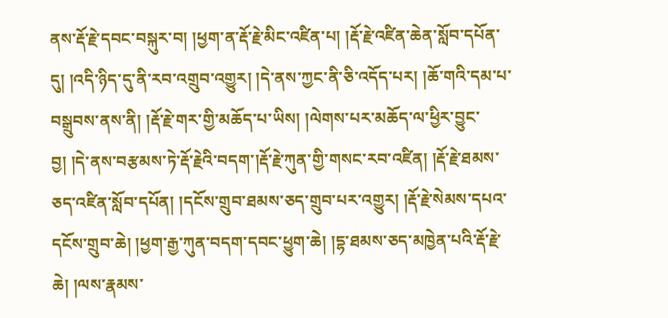ནས་རྡོ་རྗེ་དབང་བསྐུར་བ། །ཕྱག་ན་རྡོ་རྗེ་མིང་འཛིན་པ། །རྡོ་རྗེ་འཛིན་ཆེན་སློབ་དཔོན་དུ། །འདི་ཉིད་དུ་ནི་རབ་འགྲུབ་འགྱུར། །དེ་ནས་ཀྱང་ནི་ཅི་འདོད་པར། །ཆོ་གའི་དམ་པ་བསྒྲུབས་ནས་ནི། །རྡོ་རྗེ་གར་གྱི་མཆོད་པ་ཡིས། །ལེགས་པར་མཆོད་ལ་ཕྱིར་བྱུང་བྱ། །དེ་ནས་བརྩམས་ཏེ་རྡོ་རྗེའི་བདག་།རྡོ་རྗེ་ཀུན་གྱི་གསང་རབ་འཛིན། །རྡོ་རྗེ་ཐམས་ཅད་འཛིན་སློབ་དཔོན། །དངོས་གྲུབ་ཐམས་ཅད་གྲུབ་པར་འགྱུར། །རྡོ་རྗེ་སེམས་དཔའ་དངོས་གྲུབ་ཆེ། །ཕྱག་རྒྱ་ཀུན་བདག་དབང་ཕྱུག་ཆེ། །དྷ་ཐམས་ཅད་མཁྱེན་པའི་རྡོ་རྗེ་ཆེ། །ལས་རྣམས་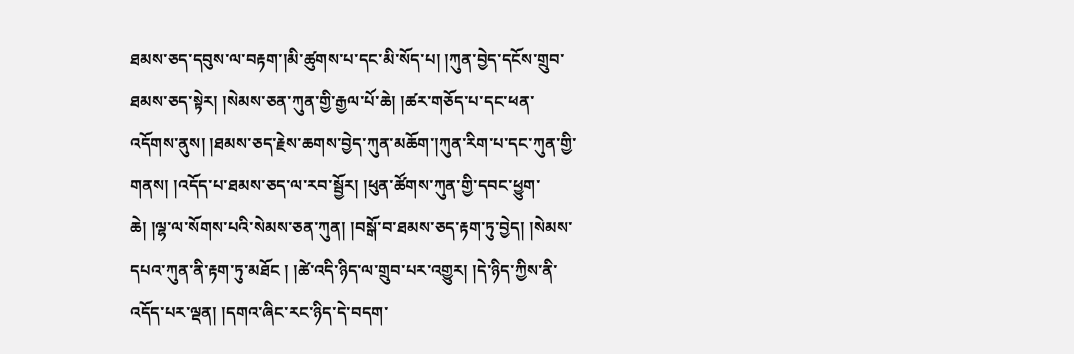ཐམས་ཅད་དབུས་ལ་བརྟག་།མི་ཚུགས་པ་དང་མི་སོད་པ། །ཀུན་བྱེད་དངོས་གྲུབ་ཐམས་ཅད་སྟེར། །སེམས་ཅན་ཀུན་གྱི་རྒྱལ་པོ་ཆེ། །ཚར་གཅོད་པ་དང་ཕན་འདོགས་ནུས། །ཐམས་ཅད་རྗེས་ཆགས་བྱེད་ཀུན་མཆོག་།ཀུན་རིག་པ་དང་ཀུན་གྱི་གནས། །འདོད་པ་ཐམས་ཅད་ལ་རབ་སྦྱོར། །ཕུན་ཚོགས་ཀུན་གྱི་དབང་ཕྱུག་ཆེ། །ལྷ་ལ་སོགས་པའི་སེམས་ཅན་ཀུན། །བསྒོ་བ་ཐམས་ཅད་རྟག་ཏུ་བྱེད། །སེམས་དཔའ་ཀུན་ནི་རྟག་ཏུ་མཐོང ། །ཚེ་འདི་ཉིད་ལ་གྲུབ་པར་འགྱུར། །དེ་ཉིད་ཀྱིས་ནི་འདོད་པར་ལྡན། །དགའ་ཞིང་རང་ཉིད་དེ་བདག་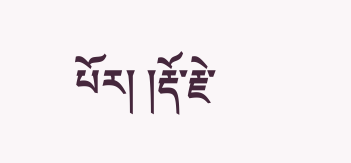པོར། །རྡོ་རྗེ་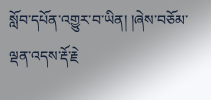སློབ་དཔོན་འགྱུར་བ་ཡིན། །ཞེས་བཅོམ་ལྡན་འདས་རྡོ་རྗེ